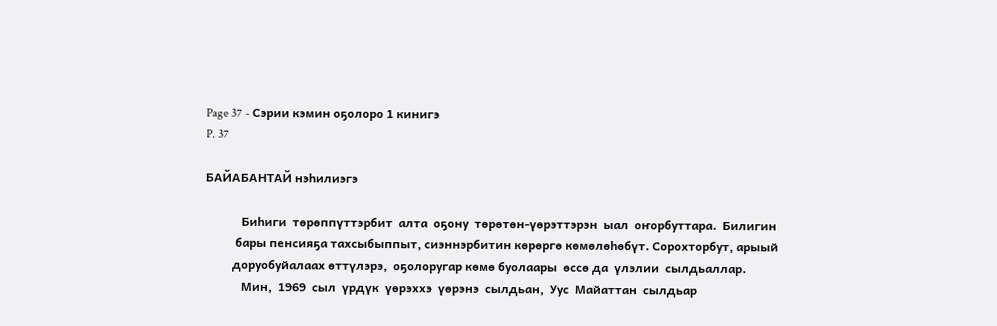Page 37 - Сэрии кэмин оҕолоро 1 кинигэ
P. 37

БАЙАБАНТАЙ нэһилиэгэ

            Биһиги  төрөппүттэрбит  алта  оҕону  төрөтөн-үөрэттэрэн  ыал  оҥорбуттара.  Билигин
          бары пенсияҕа тахсыбыппыт, сиэннэрбитин көрөргө көмөлөһөбүт. Сорохторбут, арыый
         доруобуйалаах өттүлэрэ,  оҕолоругар көмө буолаары  өссө да  үлэлии  сылдьаллар.
            Мин,  1969  сыл  үрдүк  үөрэххэ  үөрэнэ  сылдьан,  Уус  Майаттан  сылдьар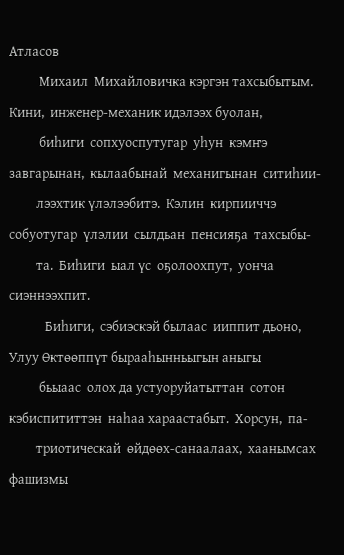Атласов
          Михаил  Михайловичка кэргэн тахсыбытым.  Кини,  инженер-механик идэлээх буолан,
          биһиги  сопхуоспутугар  уһун  кэмҥэ  завгарынан,  кылаабынай  механигынан  ситиһии-
         лээхтик үлэлээбитэ.  Кэлин  кирпииччэ собуотугар  үлэлии  сылдьан  пенсияҕа  тахсыбы-
         та.  Биһиги  ыал үс  оҕолоохпут,  уонча сиэннээхпит.
            Биһиги,  сэбиэскэй былаас  ииппит дьоно,  Улуу Өктөөппүт бырааһынньыгын аныгы
          бьыаас  олох да устуоруйатыттан  сотон  кэбиспититтэн  наһаа хараастабыт.  Хорсун,  па-
         триотическай  өйдөөх-санаалаах,  хаанымсах фашизмы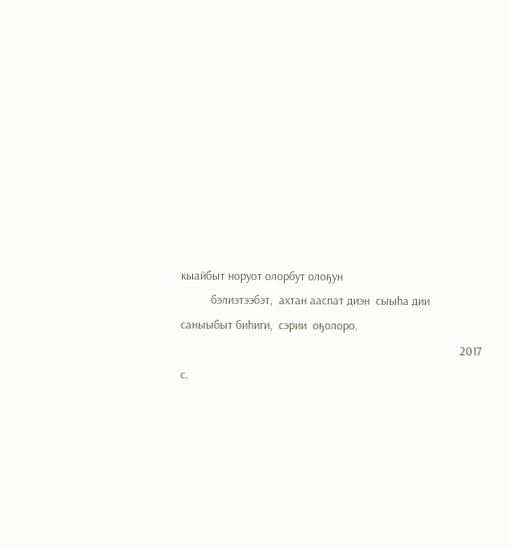кыайбыт норуот олорбут олоҕун
          бэлиэтээбэт,  ахтан ааспат диэн  сыыһа дии саныыбыт биһиги,  сэрии  оҕолоро.
                                                                                             2017 с.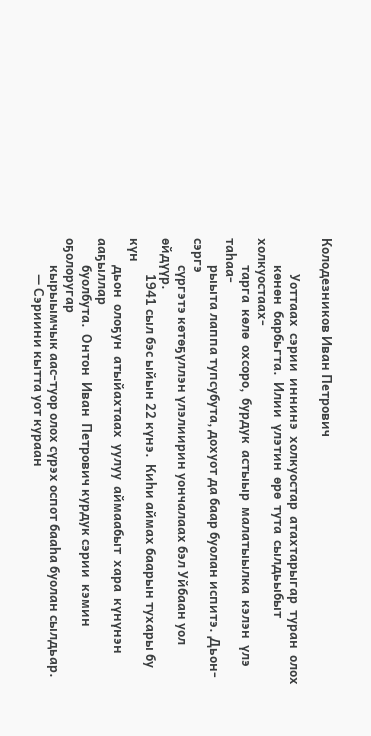Колодезников Иван Петрович

            Уоттаах  сэрии  иннинэ  холкуостар  атахтарыгар  туран  олох
         көнөн  барбьгта.  Илии  үлэтин  өрө  тута  сылдьыбыт  холкуостаах-
         тарга  көлө  охсоро,  бурдук  астыыр  малатыылка  кэлэн  үлэ  таһаа-
         рыыта лаппа тупсубута, дохуот да баар буолан испитэ. Дьон-сэргэ
         сүргэтэ көтөҕүллэн үлэлиирин уончалаах бэл Уйбаан уол өйдүүр.
            1941 сыл бэс ыйын 22 күнэ.  Киһи аймах баарын тухары бу күн
         дьон  олоҕун  атыйахтаах  уулуу  аймаабыт  хара  күнүнэн  ааҕыллар
         буолбута.  Онтон  Иван  Петрович курдук сэрии  кэмин оҕолоругар
         кырыымчык аас-туор олох сүрэх оспот бааһа буолан сылдьар.
            — Сэриини кытта уот кураан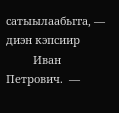сатыылаабьгга, — диэн кэпсиир
         Иван  Петрович.  —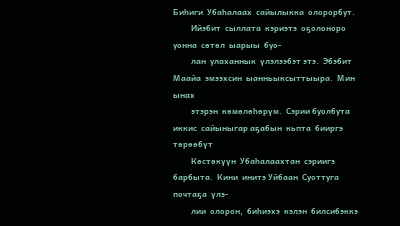Биһиги  Убаһалаах  сайылыкка  олорорбут.
         Ийэбит  сыллата  кэриэтэ  оҕолоноро  уонна  сөтөл  ыарыы  буо-
         лан  улаханнык  үлэлээбэт этэ.  Эбэбит  Маайа  эмээхсин  ыанньыксыттыыра.  Мин  ынах
         этэрэн  көмөлөһөрүм.  Сэрии буолбута иккис  сайыныгар аҕабын  кьпта  бииргэ төрөөбүт
         Көстөкүүн  Убаһалаахтан  сэриигэ  барбыта.  Кини  инитэ Уйбаан  Суоттуга  почтаҕа  үлэ-
         лии  олорон,  биһиэхэ  кэлэн  билсибэккэ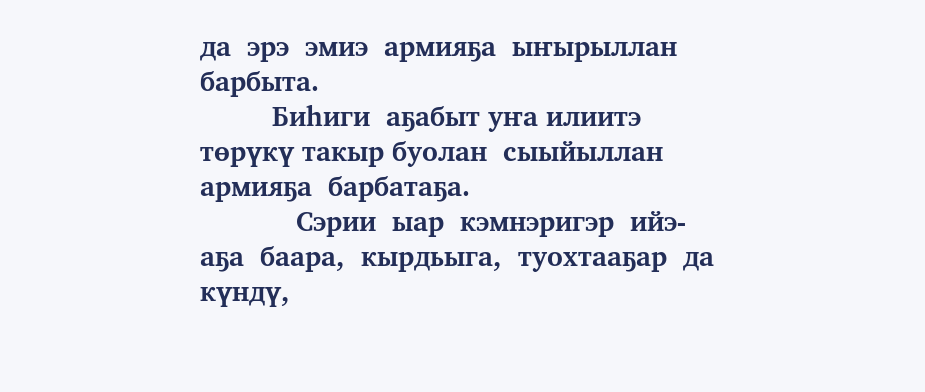да  эрэ  эмиэ  армияҕа  ыҥырыллан  барбыта.
         Биһиги  аҕабыт уҥа илиитэ төрүкү такыр буолан  сыыйыллан  армияҕа  барбатаҕа.
            Сэрии  ыар  кэмнэригэр  ийэ-аҕа  баара,  кырдьыга,  туохтааҕар  да  күндү,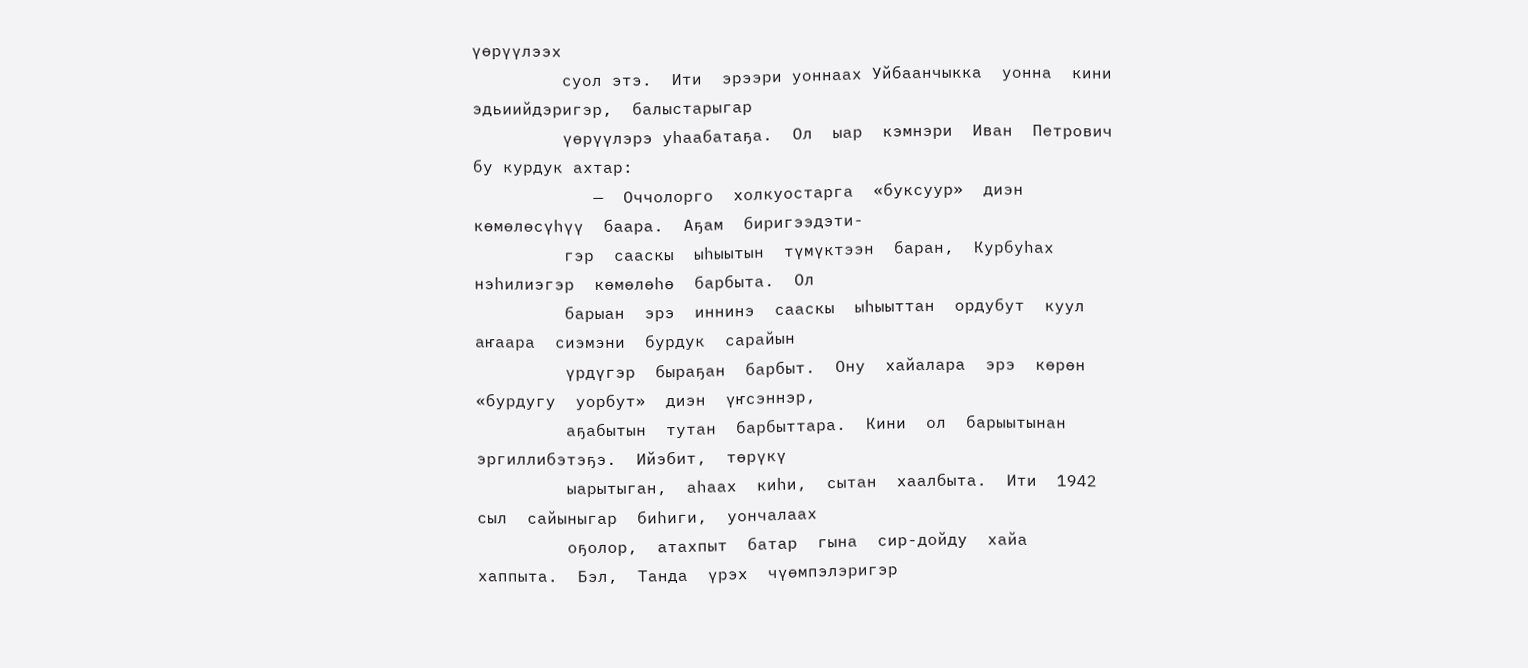үөрүүлээх
         суол этэ.  Ити  эрээри уоннаах Уйбаанчыкка  уонна  кини  эдьиийдэригэр,  балыстарыгар
         үөрүүлэрэ уһаабатаҕа.  Ол  ыар  кэмнэри  Иван  Петрович бу курдук ахтар:
            —  Оччолорго  холкуостарга  «буксуур»  диэн  көмөлөсүһүү  баара.  Аҕам  биригээдэти-
         гэр  сааскы  ыһыытын  түмүктээн  баран,  Курбуһах  нэһилиэгэр  көмөлөһө  барбыта.  Ол
         барыан  эрэ  иннинэ  сааскы  ыһыыттан  ордубут  куул  аҥаара  сиэмэни  бурдук  сарайын
         үрдүгэр  быраҕан  барбыт.  Ону  хайалара  эрэ  көрөн  «бурдугу  уорбут»  диэн  үҥсэннэр,
         аҕабытын  тутан  барбыттара.  Кини  ол  барыытынан  эргиллибэтэҕэ.  Ийэбит,  төрүкү
         ыарытыган,  аһаах  киһи,  сытан  хаалбыта.  Ити  1942  сыл  сайыныгар  биһиги,  уончалаах
         оҕолор,  атахпыт  батар  гына  сир-дойду  хайа  хаппыта.  Бэл,  Танда  үрэх  чүөмпэлэригэр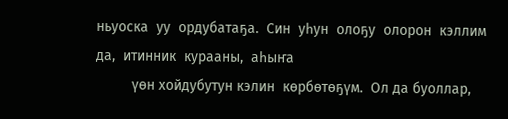ньуоска  уу  ордубатаҕа.  Син  уһун  олоҕу  олорон  кэллим  да,  итинник  курааны,  аһыҥа
         үөн хойдубутун кэлин  көрбөтөҕүм.  Ол да буоллар,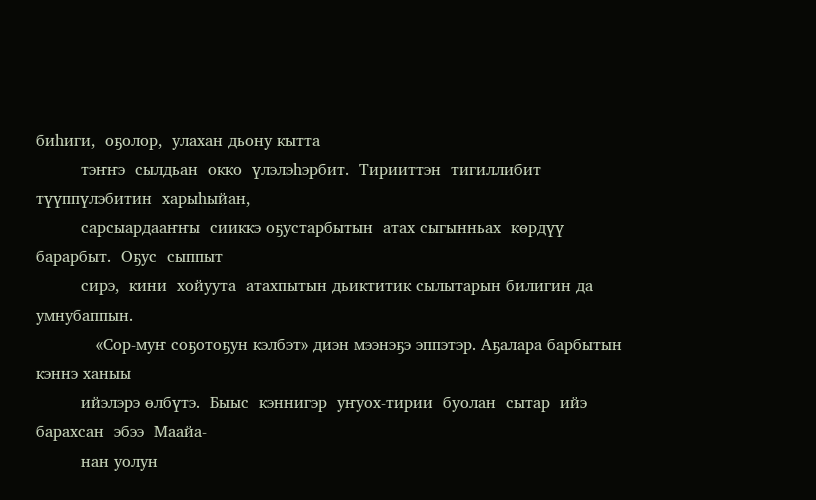биһиги,  оҕолор,  улахан дьону кытта
         тэҥҥэ  сылдьан  окко  үлэлэһэрбит.  Тирииттэн  тигиллибит түүппүлэбитин  харыһыйан,
         сарсыардааҥҥы  сииккэ оҕустарбытын  атах сыгынньах  көрдүү  барарбыт.  Оҕус  сыппыт
         сирэ,  кини  хойуута  атахпытын дьиктитик сылытарын билигин да  умнубаппын.
            «Сор-муҥ соҕотоҕун кэлбэт» диэн мээнэҕэ эппэтэр. Аҕалара барбытын кэннэ ханыы
         ийэлэрэ өлбүтэ.  Быыс  кэннигэр  уҥуох-тирии  буолан  сытар  ийэ барахсан  эбээ  Маайа-
         нан уолун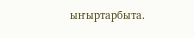ыҥыртарбыта.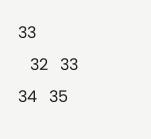33
   32   33   34   35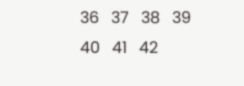36   37   38   39   40   41   42